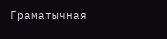Граматычная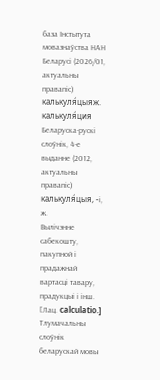база Інстытута мовазнаўства НАН Беларусі (2026/01, актуальны правапіс)
калькуля́цыяж. калькуля́ция
Беларуска-рускі слоўнік, 4-е выданне (2012, актуальны правапіс)
калькуля́цыя, ‑і, ж.
Вылічэнне сабекошту, пакупной і прадажнай вартасці тавару, прадукцыі і інш.
[Лац. calculatio.]
Тлумачальны слоўнік беларускай мовы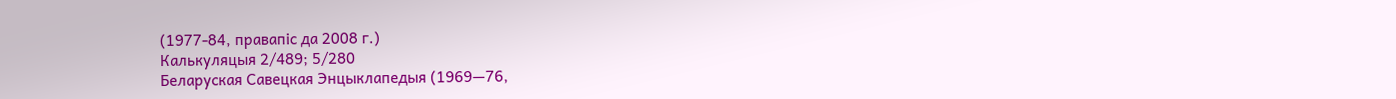(1977-84, правапіс да 2008 г.)
Калькуляцыя 2/489; 5/280
Беларуская Савецкая Энцыклапедыя (1969—76,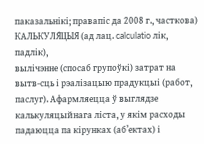паказальнікі; правапіс да 2008 г., часткова)
КАЛЬКУЛЯ́ЦЫЯ (ад лац. calculatio лік, падлік),
вылічэнне (спосаб групоўкі) затрат на вытв-сць і рэалізацыю прадукцыі (работ, паслуг). Афармляецца ў выглядзе калькуляцыйнага ліста, у якім расходы падаюцца па кірунках (аб’ектах) і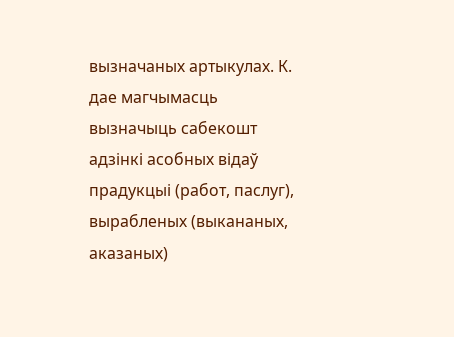вызначаных артыкулах. К. дае магчымасць вызначыць сабекошт адзінкі асобных відаў прадукцыі (работ, паслуг), вырабленых (выкананых, аказаных)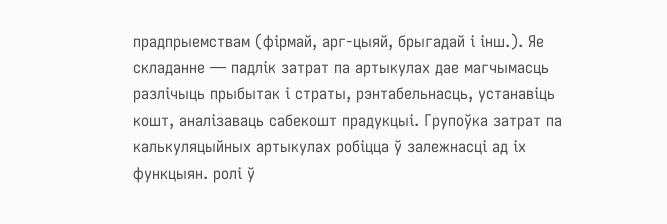прадпрыемствам (фірмай, арг-цыяй, брыгадай і інш.). Яе складанне — падлік затрат па артыкулах дае магчымасць разлічыць прыбытак і страты, рэнтабельнасць, устанавіць кошт, аналізаваць сабекошт прадукцыі. Групоўка затрат па калькуляцыйных артыкулах робіцца ў залежнасці ад іх функцыян. ролі ў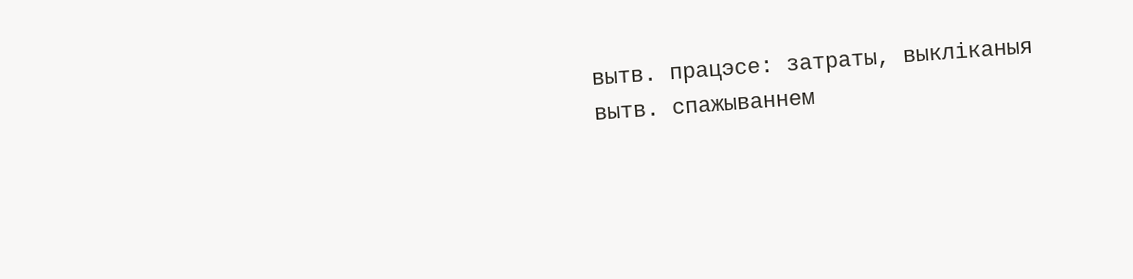вытв. працэсе: затраты, выкліканыя вытв. спажываннем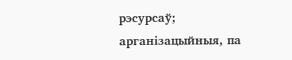рэсурсаў; арганізацыйныя, па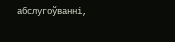абслугоўванні,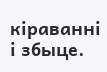кіраванні і збыце.